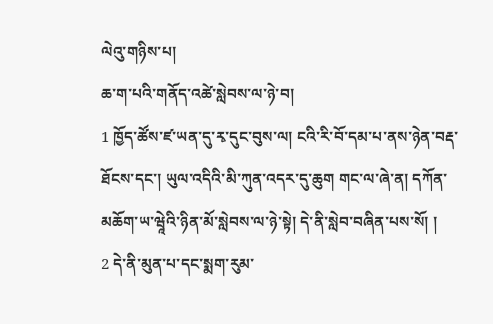ལེའུ་གཉིས་པ།
ཆ་ག་པའི་གནོད་འཚེ་སླེབས་ལ་ཉེ་བ།
1 ཁྱོད་ཚོས་ཛ་ཡན་དུ་རྭ་དུང་བུས་ལ། ངའི་རི་བོ་དམ་པ་ནས་ཉེན་བརྡ་ཐོངས་དང་། ཡུལ་འདིའི་མི་ཀུན་འདར་དུ་ཆུག གང་ལ་ཞེ་ན། དཀོན་མཆོག་ཡ་ཝཱེའི་ཉིན་མོ་སླེབས་ལ་ཉེ་སྟེ། དེ་ནི་སླེབ་བཞིན་པས་སོ། །
2 དེ་ནི་མུན་པ་དང་སྨག་རུམ་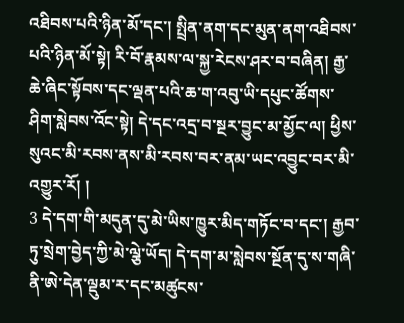འཐིབས་པའི་ཉིན་མོ་དང་། སྤྲིན་ནག་དང་མུན་ནག་འཐིབས་པའི་ཉིན་མོ་སྟེ། རི་བོ་རྣམས་ལ་སྐྱ་རེངས་ཤར་བ་བཞིན། རྒྱ་ཆེ་ཞིང་སྟོབས་དང་ལྡན་པའི་ཆ་ག་འབུ་ཡི་དཔུང་ཚོགས་ཤིག་སླེབས་འོང་སྟེ། དེ་དང་འདྲ་བ་སྔར་བྱུང་མ་མྱོང་ལ། ཕྱིས་སུའང་མི་རབས་ནས་མི་རབས་བར་ནམ་ཡང་འབྱུང་བར་མི་འགྱུར་རོ། །
3 དེ་དག་གི་མདུན་དུ་མེ་ཡིས་ཁྱུར་མིད་གཏོང་བ་དང་། རྒྱབ་ཏུ་སྲེག་བྱེད་ཀྱི་མེ་ལྕེ་ཡོད། དེ་དག་མ་སླེབས་སྔོན་དུ་ས་གཞི་ནི་ཨེ་དེན་ལྡུམ་ར་དང་མཚུངས་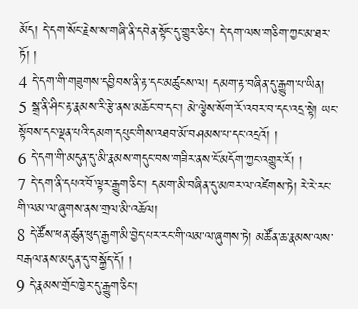མོད། དེ་དག་སོང་རྗེས་ས་གཞི་ནི་དབེན་སྟོང་དུ་གྱུར་ཅིང་། དེ་དག་ལས་གཅིག་ཀྱང་མ་ཐར་ཏོ། །
4 དེ་དག་གི་གཟུགས་དབྱིབས་ནི་རྟ་དང་མཚུངས་ལ། དམག་རྟ་བཞིན་དུ་རྒྱུག་པ་ཡིན།
5 སྒྲ་ནི་ཤིང་རྟ་རྣམས་རི་རྩེ་ནས་མཆོང་བ་དང་། མེ་ལྕེས་སོག་རོ་འབར་བ་དང་འདྲ་སྟེ། ཡང་སྟོབས་དང་ལྡན་པའི་དམག་དཔུང་གིས་འཐབ་མོ་བཤམས་པ་དང་འདྲའོ། །
6 དེ་དག་གི་མདུན་དུ་མི་རྣམས་གདུང་བས་གཟིར་ནས་ངོ་མདོག་ཀྱང་འགྱུར་རོ། །
7 དེ་དག་ནི་དཔའ་བོ་ལྟར་རྒྱུག་ཅིང་། དམག་མི་བཞིན་དུ་མཁར་ལ་འཛེགས་ཏེ། རེ་རེ་རང་གི་ལམ་ལ་ཞུགས་ནས་གྲལ་མི་འཆོལ།
8 དེ་ཚོས་ཕན་ཚུན་ཕུད་རྒྱག་མི་བྱེད་པར་རང་གི་ལམ་ལ་ཞུགས་ཏེ། མཚོན་ཆ་རྣམས་ལས་བརྒལ་ནས་མདུན་དུ་བསྐྱོད་དོ། །
9 དེ་རྣམས་གྲོང་ཁྱེར་དུ་རྒྱུག་ཅིང་།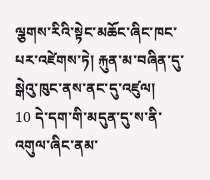ལྕགས་རིའི་སྟེང་མཆོང་ཞིང་ཁང་པར་འཛེགས་ཏེ། རྐུན་མ་བཞིན་དུ་སྒེའུ་ཁུང་ནས་ནང་དུ་འཛུལ།
10 དེ་དག་གི་མདུན་དུ་ས་ནི་འགུལ་ཞིང་ནམ་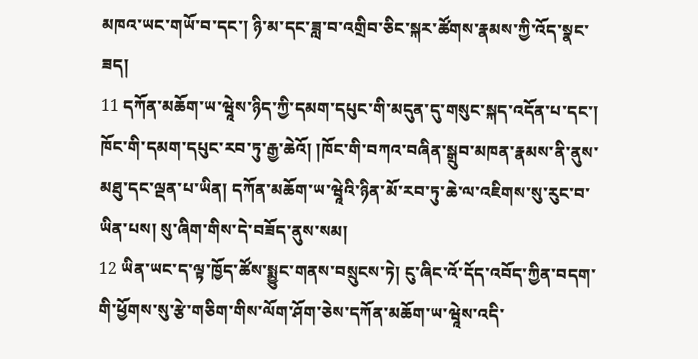མཁའ་ཡང་གཡོ་བ་དང་། ཉི་མ་དང་ཟླ་བ་འགྲིབ་ཅིང་སྐར་ཚོགས་རྣམས་ཀྱི་འོད་སྣང་ཟད།
11 དཀོན་མཆོག་ཡ་ཝཱེས་ཉིད་ཀྱི་དམག་དཔུང་གི་མདུན་དུ་གསུང་སྐད་འདོན་པ་དང་། ཁོང་གི་དམག་དཔུང་རབ་ཏུ་རྒྱ་ཆེའོ། །ཁོང་གི་བཀའ་བཞིན་སྒྲུབ་མཁན་རྣམས་ནི་ནུས་མཐུ་དང་ལྡན་པ་ཡིན། དཀོན་མཆོག་ཡ་ཝཱེའི་ཉིན་མོ་རབ་ཏུ་ཆེ་ལ་འཇིགས་སུ་རུང་བ་ཡིན་པས། སུ་ཞིག་གིས་དེ་བཟོད་ནུས་སམ།
12 ཡིན་ཡང་ད་ལྟ་ཁྱོད་ཚོས་སྨྱུང་གནས་བསྲུངས་ཏེ། ངུ་ཞིང་འོ་དོད་འབོད་ཀྱིན་བདག་གི་ཕྱོགས་སུ་རྩེ་གཅིག་གིས་ལོག་ཤོག་ཅེས་དཀོན་མཆོག་ཡ་ཝཱེས་འདི་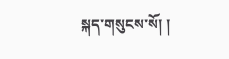སྐད་གསུངས་སོ། །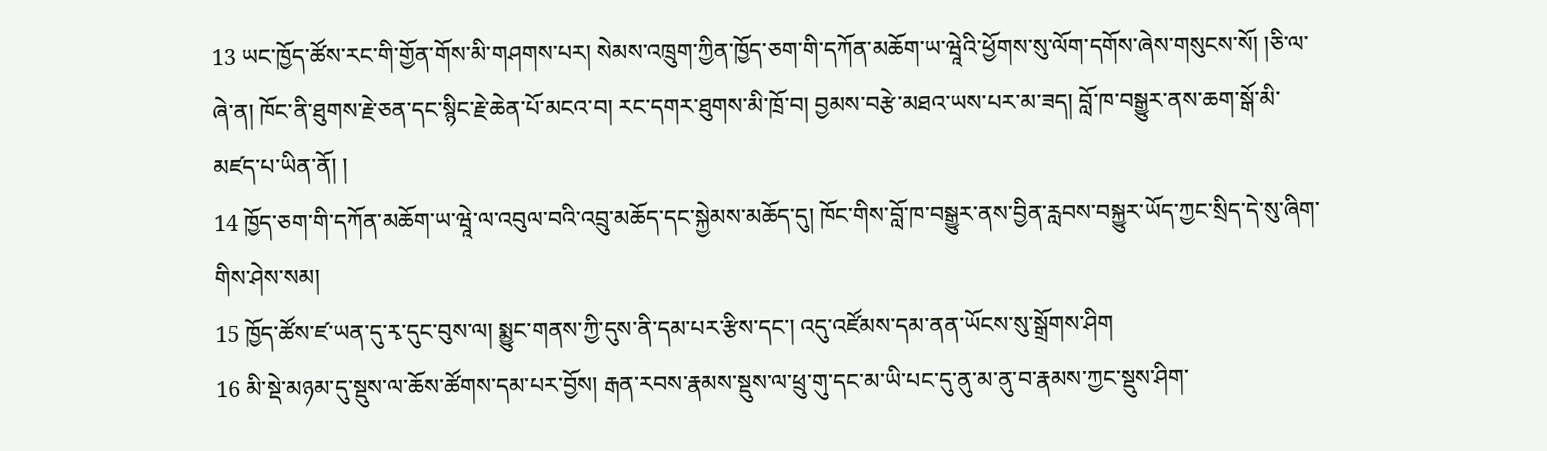13 ཡང་ཁྱོད་ཚོས་རང་གི་གྱོན་གོས་མི་གཤགས་པར། སེམས་འཁྲུག་ཀྱིན་ཁྱོད་ཅག་གི་དཀོན་མཆོག་ཡ་ཝཱེའི་ཕྱོགས་སུ་ལོག་དགོས་ཞེས་གསུངས་སོ། །ཅི་ལ་ཞེ་ན། ཁོང་ནི་ཐུགས་རྗེ་ཅན་དང་སྙིང་རྗེ་ཆེན་པོ་མངའ་བ། རང་དགར་ཐུགས་མི་ཁྲོ་བ། བྱམས་བརྩེ་མཐའ་ཡས་པར་མ་ཟད། བློ་ཁ་བསྒྱུར་ནས་ཆག་སྒོ་མི་མཛད་པ་ཡིན་ནོ། །
14 ཁྱོད་ཅག་གི་དཀོན་མཆོག་ཡ་ཝཱེ་ལ་འབུལ་བའི་འབྲུ་མཆོད་དང་སྐྱེམས་མཆོད་དུ། ཁོང་གིས་བློ་ཁ་བསྒྱུར་ནས་བྱིན་རླབས་བསྐྱུར་ཡོད་ཀྱང་སྲིད་དེ་སུ་ཞིག་གིས་ཤེས་སམ།
15 ཁྱོད་ཚོས་ཛ་ཡན་དུ་རྭ་དུང་བུས་ལ། སྨྱུང་གནས་ཀྱི་དུས་ནི་དམ་པར་རྩིས་དང་། འདུ་འཛོམས་དམ་ནན་ཡོངས་སུ་སྒྲོགས་ཤིག
16 མི་སྡེ་མཉམ་དུ་སྡུས་ལ་ཆོས་ཚོགས་དམ་པར་བྱོས། རྒན་རབས་རྣམས་སྡུས་ལ་ཕྲུ་གུ་དང་མ་ཡི་པང་དུ་ནུ་མ་ནུ་བ་རྣམས་ཀྱང་སྡུས་ཤིག་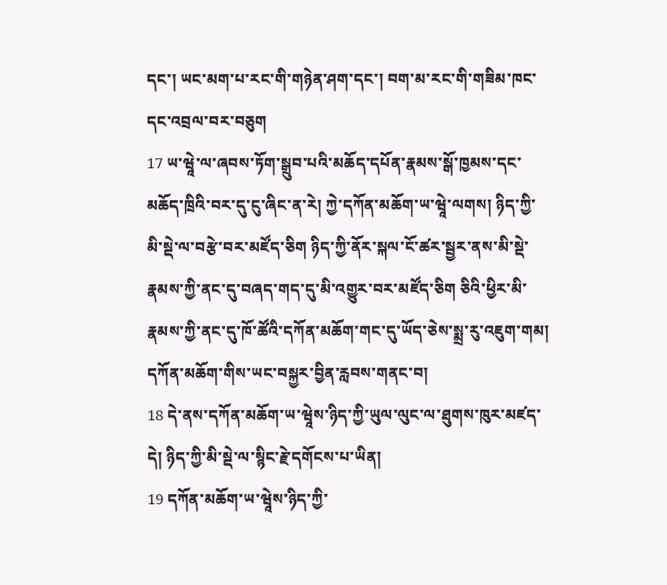དང་། ཡང་མག་པ་རང་གི་གཉེན་ཤག་དང་། བག་མ་རང་གི་གཟིམ་ཁང་དང་འབྲལ་བར་བཅུག
17 ཡ་ཝཱེ་ལ་ཞབས་ཏོག་སྒྲུབ་པའི་མཆོད་དཔོན་རྣམས་སྒོ་ཁྱམས་དང་མཆོད་ཁྲིའི་བར་དུ་ངུ་ཞིང་ན་རེ། ཀྱེ་དཀོན་མཆོག་ཡ་ཝཱེ་ལགས། ཉིད་ཀྱི་མི་སྡེ་ལ་བརྩེ་བར་མཛོད་ཅིག ཉིད་ཀྱི་ནོར་སྐལ་ངོ་ཚར་སྦྱར་ནས་མི་སྡེ་རྣམས་ཀྱི་ནང་དུ་བཞད་གད་དུ་མི་འགྱུར་བར་མཛོད་ཅིག ཅིའི་ཕྱིར་མི་རྣམས་ཀྱི་ནང་དུ་ཁོ་ཚོའི་དཀོན་མཆོག་གང་དུ་ཡོད་ཅེས་སྨྲ་རུ་འཇུག་གམ།
དཀོན་མཆོག་གིས་ཡང་བསྐྱར་བྱིན་རླབས་གནང་བ།
18 དེ་ནས་དཀོན་མཆོག་ཡ་ཝཱེས་ཉིད་ཀྱི་ཡུལ་ལུང་ལ་ཐུགས་ཁུར་མཛད་དེ། ཉིད་ཀྱི་མི་སྡེ་ལ་སྙིང་རྗེ་དགོངས་པ་ཡིན།
19 དཀོན་མཆོག་ཡ་ཝཱེས་ཉིད་ཀྱི་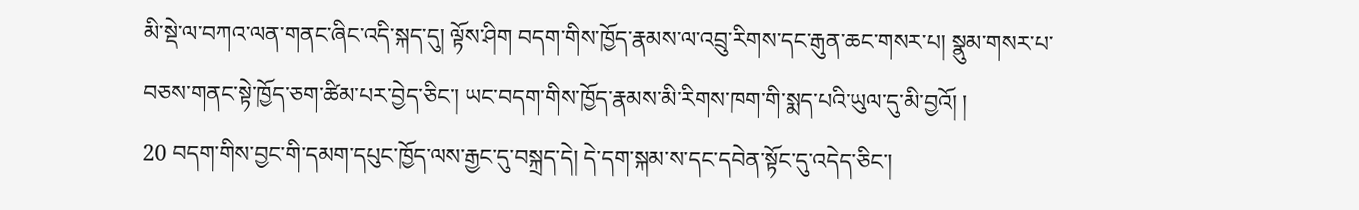མི་སྡེ་ལ་བཀའ་ལན་གནང་ཞིང་འདི་སྐད་དུ། ལྟོས་ཤིག བདག་གིས་ཁྱོད་རྣམས་ལ་འབྲུ་རིགས་དང་རྒུན་ཆང་གསར་པ། སྣུམ་གསར་པ་བཅས་གནང་སྟེ་ཁྱོད་ཅག་ཚིམ་པར་བྱེད་ཅིང་། ཡང་བདག་གིས་ཁྱོད་རྣམས་མི་རིགས་ཁག་གི་སྨད་པའི་ཡུལ་དུ་མི་བྱའོ། །
20 བདག་གིས་བྱང་གི་དམག་དཔུང་ཁྱོད་ལས་རྒྱང་དུ་བསྐྲད་དེ། དེ་དག་སྐམ་ས་དང་དབེན་སྟོང་དུ་འདེད་ཅིང་།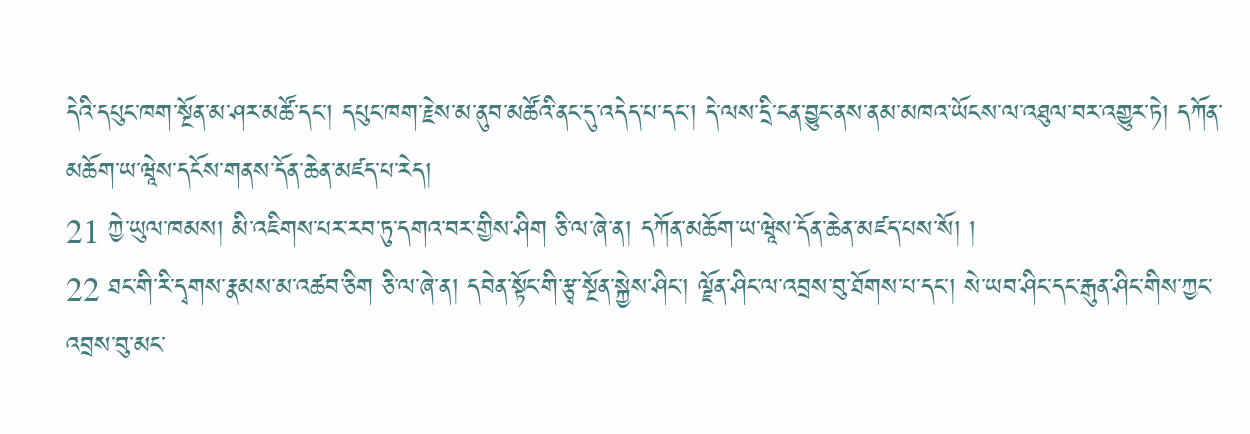དེའི་དཔུང་ཁག་སྔོན་མ་ཤར་མཚོ་དང་། དཔུང་ཁག་རྗེས་མ་ནུབ་མཚོའི་ནང་དུ་འདེད་པ་དང་། དེ་ལས་དྲི་ངན་བྱུང་ནས་ནམ་མཁའ་ཡོངས་ལ་འཐུལ་བར་འགྱུར་ཏེ། དཀོན་མཆོག་ཡ་ཝཱེས་དངོས་གནས་དོན་ཆེན་མཛད་པ་རེད།
21 ཀྱེ་ཡུལ་ཁམས། མི་འཇིགས་པར་རབ་ཏུ་དགའ་བར་གྱིས་ཤིག ཅི་ལ་ཞེ་ན། དཀོན་མཆོག་ཡ་ཝཱེས་དོན་ཆེན་མཛད་པས་སོ། །
22 ཐང་གི་རི་དྭགས་རྣམས་མ་འཚབ་ཅིག ཅི་ལ་ཞེ་ན། དབེན་སྟོང་གི་རྩྭ་སྔོན་སྐྱེས་ཤིང་། ལྗོན་ཤིང་ལ་འབྲས་བུ་ཐོགས་པ་དང་། སེ་ཡབ་ཤིང་དང་རྒུན་ཤིང་གིས་ཀྱང་འབྲས་བུ་མང་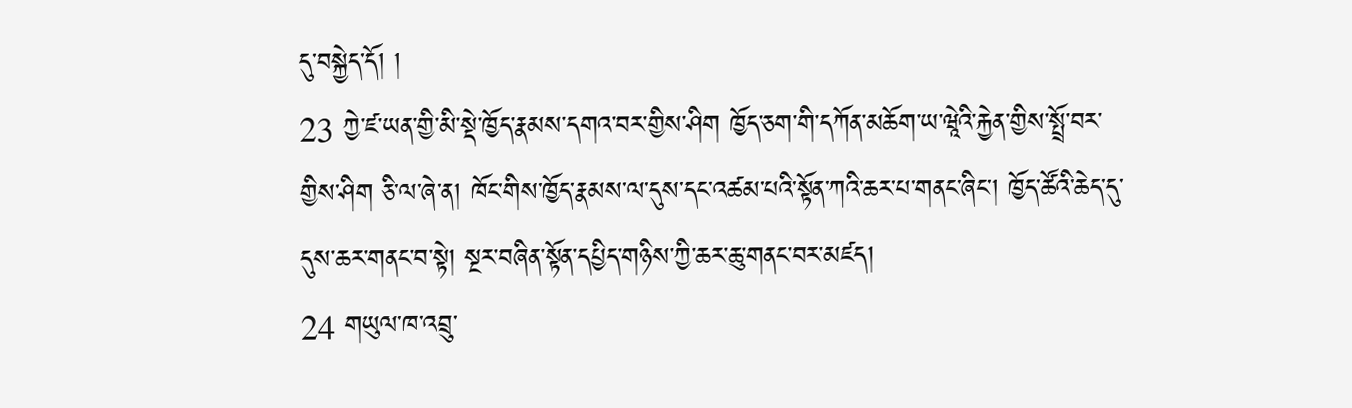དུ་བསྐྱེད་དོ། །
23 ཀྱེ་ཛ་ཡན་གྱི་མི་སྡེ་ཁྱོད་རྣམས་དགའ་བར་གྱིས་ཤིག ཁྱོད་ཅག་གི་དཀོན་མཆོག་ཡ་ཝཱེའི་རྐྱེན་གྱིས་སྤྲོ་བར་གྱིས་ཤིག ཅི་ལ་ཞེ་ན། ཁོང་གིས་ཁྱོད་རྣམས་ལ་དུས་དང་འཚམ་པའི་སྟོན་ཀའི་ཆར་པ་གནང་ཞིང་། ཁྱོད་ཚོའི་ཆེད་དུ་དུས་ཆར་གནང་བ་སྟེ། སྔར་བཞིན་སྟོན་དཔྱིད་གཉིས་ཀྱི་ཆར་ཆུ་གནང་བར་མཛད།
24 གཡུལ་ཁ་འབྲུ་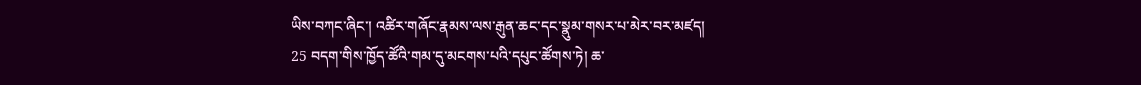ཡིས་བཀང་ཞིང་། འཚིར་གཞོང་རྣམས་ལས་རྒུན་ཆང་དང་སྣུམ་གསར་པ་མེར་བར་མཛད།
25 བདག་གིས་ཁྱོད་ཚོའི་གམ་དུ་མངགས་པའི་དཔུང་ཚོགས་ཏེ། ཆ་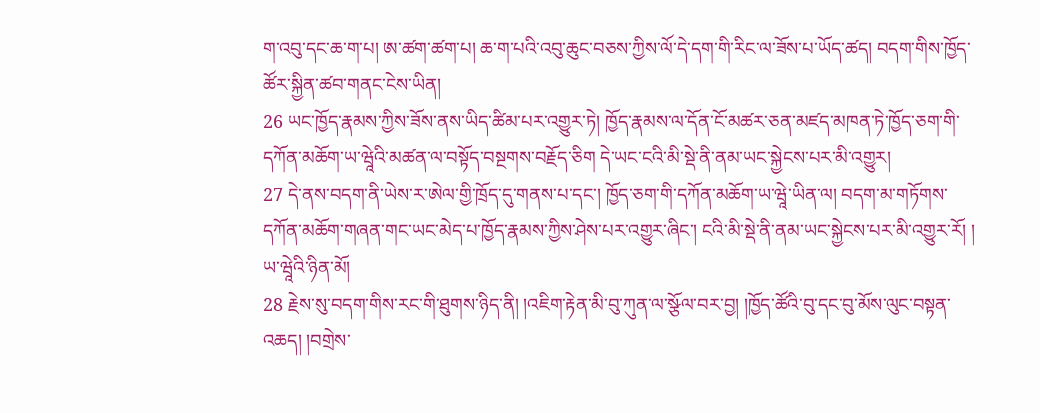ག་འབུ་དང་ཆ་ག་པ། ཨ་ཚག་ཚག་པ། ཆ་ག་པའི་འབུ་ཆུང་བཅས་ཀྱིས་ལོ་དེ་དག་གི་རིང་ལ་ཟོས་པ་ཡོད་ཚད། བདག་གིས་ཁྱོད་ཚོར་སྐྱིན་ཚབ་གནང་ངེས་ཡིན།
26 ཡང་ཁྱོད་རྣམས་ཀྱིས་ཟོས་ནས་ཡིད་ཚིམ་པར་འགྱུར་ཏེ། ཁྱོད་རྣམས་ལ་དོན་ངོ་མཚར་ཅན་མཛད་མཁན་ཏེ་ཁྱོད་ཅག་གི་དཀོན་མཆོག་ཡ་ཝཱེའི་མཚན་ལ་བསྟོད་བསྔགས་བརྗོད་ཅིག དེ་ཡང་ངའི་མི་སྡེ་ནི་ནམ་ཡང་སྐྱེངས་པར་མི་འགྱུར།
27 དེ་ནས་བདག་ནི་ཡེས་ར་ཨེལ་གྱི་ཁྲོད་དུ་གནས་པ་དང་། ཁྱོད་ཅག་གི་དཀོན་མཆོག་ཡ་ཝཱེ་ཡིན་ལ། བདག་མ་གཏོགས་དཀོན་མཆོག་གཞན་གང་ཡང་མེད་པ་ཁྱོད་རྣམས་ཀྱིས་ཤེས་པར་འགྱུར་ཞིང་། ངའི་མི་སྡེ་ནི་ནམ་ཡང་སྐྱེངས་པར་མི་འགྱུར་རོ། །
ཡ་ཝཱེའི་ཉིན་མོ།
28 རྗེས་སུ་བདག་གིས་རང་གི་ཐུགས་ཉིད་ནི། །འཇིག་རྟེན་མི་བུ་ཀུན་ལ་སྩོལ་བར་བྱ། །ཁྱོད་ཚོའི་བུ་དང་བུ་མོས་ལུང་བསྟན་འཆད། །བགྲེས་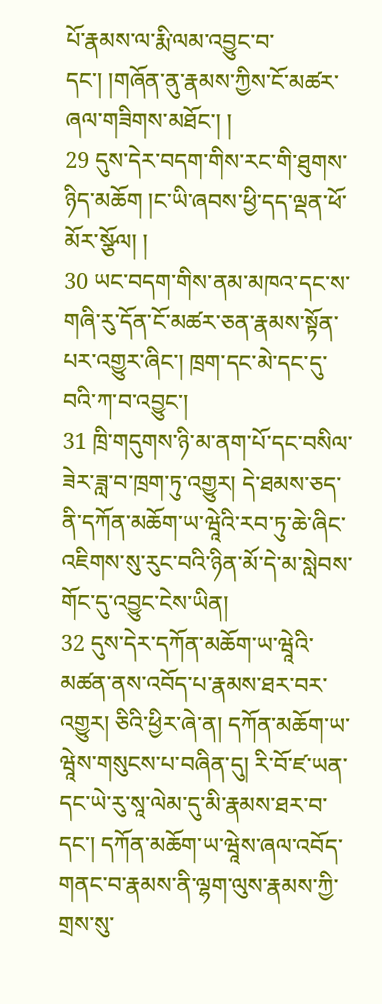པོ་རྣམས་ལ་རྨི་ལམ་འབྱུང་བ་དང་། །གཞོན་ནུ་རྣམས་ཀྱིས་ངོ་མཚར་ཞལ་གཟིགས་མཐོང་། །
29 དུས་དེར་བདག་གིས་རང་གི་ཐུགས་ཉིད་མཆོག །ང་ཡི་ཞབས་ཕྱི་དད་ལྡན་ཕོ་མོར་སྩོལ། །
30 ཡང་བདག་གིས་ནམ་མཁའ་དང་ས་གཞི་རུ་དོན་ངོ་མཚར་ཅན་རྣམས་སྟོན་པར་འགྱུར་ཞིང་། ཁྲག་དང་མེ་དང་དུ་བའི་ཀ་བ་འབྱུང་།
31 ཁྲི་གདུགས་ཉི་མ་ནག་པོ་དང་བསིལ་ཟེར་ཟླ་བ་ཁྲག་ཏུ་འགྱུར། དེ་ཐམས་ཅད་ནི་དཀོན་མཆོག་ཡ་ཝཱེའི་རབ་ཏུ་ཆེ་ཞིང་འཇིགས་སུ་རུང་བའི་ཉིན་མོ་དེ་མ་སླེབས་གོང་དུ་འབྱུང་ངེས་ཡིན།
32 དུས་དེར་དཀོན་མཆོག་ཡ་ཝཱེའི་མཚན་ནས་འབོད་པ་རྣམས་ཐར་བར་འགྱུར། ཅིའི་ཕྱིར་ཞེ་ན། དཀོན་མཆོག་ཡ་ཝཱེས་གསུངས་པ་བཞིན་དུ། རི་བོ་ཛ་ཡན་དང་ཡེ་རུ་སཱ་ལེམ་དུ་མི་རྣམས་ཐར་བ་དང་། དཀོན་མཆོག་ཡ་ཝཱེས་ཞལ་འབོད་གནང་བ་རྣམས་ནི་ལྷག་ལུས་རྣམས་ཀྱི་གྲས་སུ་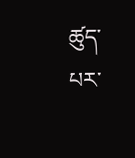ཚུད་པར་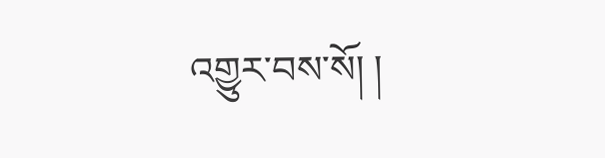འགྱུར་བས་སོ། །